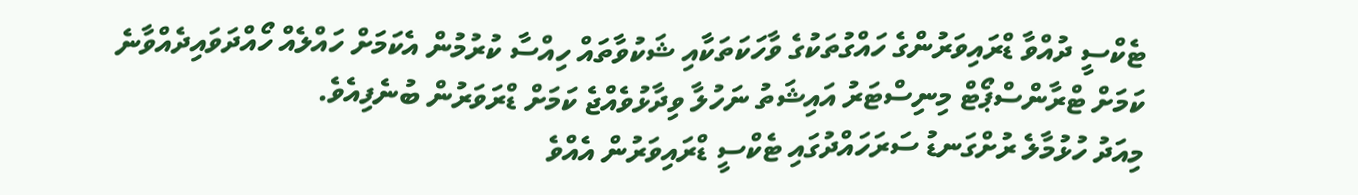ޓެކްސީ ދުއްވާ ޑްރައިވަރުންގެ ހައްގުތަކުގެ ވާހަކަތަކާއި ޝަކުވާތައް ހިއްސާ ކުރުމުން އެކަމަށް ހައްލެއް ހޯއްދަވައިދެއްވާނެ ކަމަށް ޓްރާންސްޕޯޓް މިނިސްޓަރު އައިޝަތު ނަހުލާ ވިދާޅުވެއްޖެ ކަމަށް ޑްރަވަރުން ބުނެފިއެވެ.
މިއަދު ހުޅުމާލެ ރުށްގަނޑު ސަރަހައްދުގައި ޓެކްސީ ޑްރައިވަރުން އެއްވެ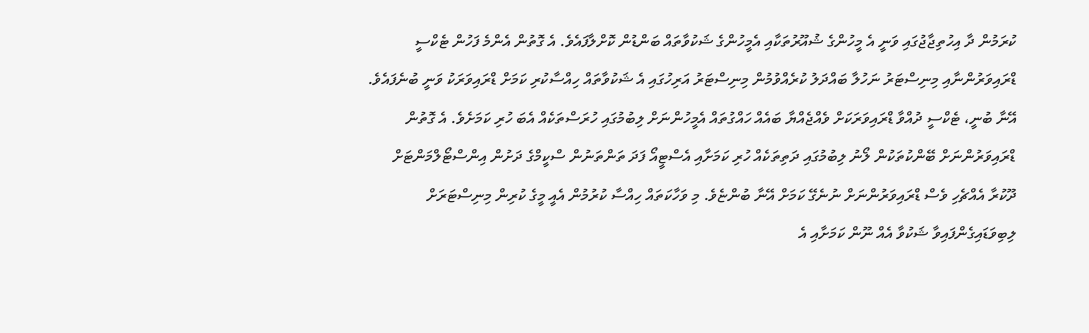ކުރަމުން ދާ އިހުތިޖާޖުގައި ވަނީ އެ މީހުންގެ ޝުއޫރުތަކާއި އެމީހުންގެ ޝަކުވާތައް ބަންޑުން ކޮށްލާފައެވެ. އެ ގޮތުން އެންމެ ފަހުން ޓެކްސީ ޑްރައިވަރުންނާއި މިނިސްޓަރު ނަހުލާ ބައްދަލު ކުރެއްވުމުން މިނިސްޓަރު އަރިހުގައި އެ ޝަކުވާތައް ހިއްސާކުރި ކަމަށް ޑްރައިވަރަކު ވަނީ ބުނެފައެވެ.
އޭނާ ބުނީ، ޓެކްސީ ދުއްވާ ޑްރައިވަރަކަށް ވެއްޖެއްޔާ ބައެއް ހައްގުތައް އެމީހުންނަށް ލިބުމުގައި ހުރަސްތަކެއް އެބަ ހުރި ކަމަށެވެ. އެ ގޮތުން ޑްރައިވަރުންނަށް ބޭންކުތަކުން ލޯނު ލިބުމުގައި ދަތިތަކެއް ހުރި ކަމަށާއި އެސްޓީއޯ ފަދަ ތަންތަނުން ސްކީމްގެ ދަށުން އިންސްޓޯލްމަންޓަށް ދޫކުރާ އެއްޗެހި ވެސް ޑްރައިވަރުންނަށް ނުނެގޭ ކަމަށް އޭނާ ބުންޏެވެ. މި ވަހާކަތައް ހިއްސާ ކުރުމުން އެއީ މީގެ ކުރިން މިނިސްޓަރަށް ލިބިވަޑައިގެންފައިވާ ޝަކުވާ އެއް ނޫން ކަމަށާއި އެ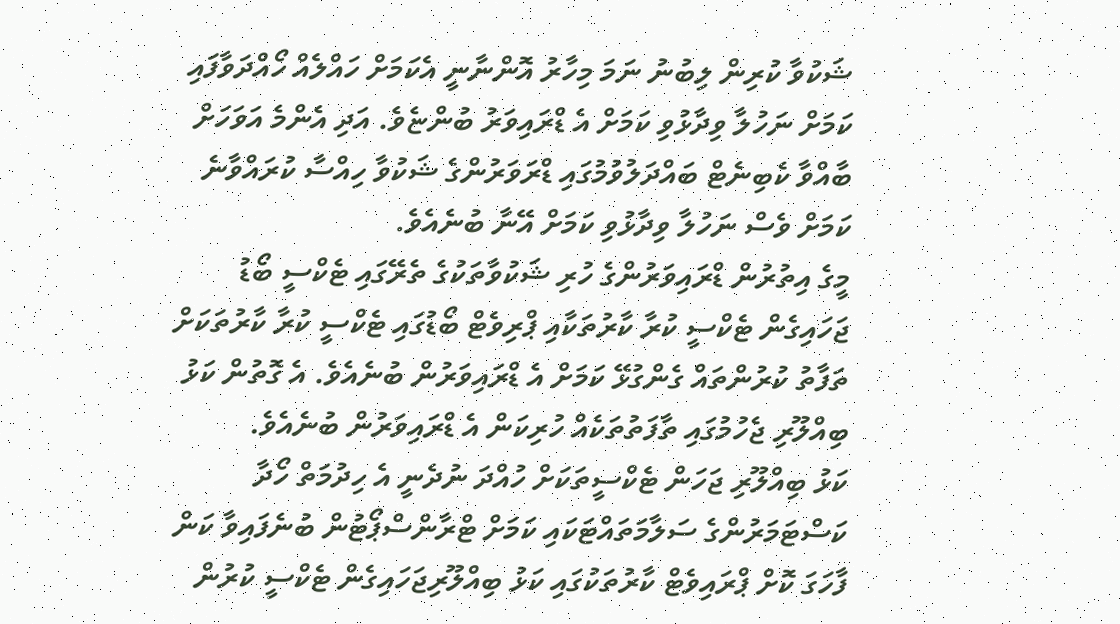ޝަކުވާ ކުރިން ލިބުނު ނަމަ މިހާރު އޮންނާނީ އެކަމަށް ހައްލެއް ހޯއްދަވާފައި ކަމަށް ނަހުލާ ވިދާޅުވި ކަމަށް އެ ޑްރައިވަރު ބުންޏެވެ. އަދި އެންމެ އަވަހަށް ބާއްވާ ކެބިނެޓް ބައްދަލުވުމުގައި ޑްރަވަރުންގެ ޝަކުވާ ހިއްސާ ކުރައްވާނެ ކަމަށް ވެސް ނަހުލާ ވިދާޅުވި ކަމަށް އޭނާ ބުނެއެވެ.
މީގެ އިތުރުން ޑްރައިވަރުންގެ ހުރި ޝަކުވާތަކުގެ ތެރޭގައި ޓެކްސީ ބޯޑު ޖަހައިގެން ޓެކްސީ ކުރާ ކާރުތަކާއި ޕްރިވެޓް ބޯޑުގައި ޓެކްސީ ކުރާ ކާރުތަކަށް ތަފާތު ކުރުންތައް ގެންގުޅޭ ކަމަށް އެ ޑްރައިވަރުން ބުނެއެވެ. އެ ގޮތުން ކަޅު ބިއްލޫރި ޖެހުމުގައި ތާފަތުތަކެއް ހުރިކަން އެ ޑްރައިވަރުން ބުނެއެވެ.
ކަޅު ބިއްލޫރި ޖަހަން ޓެކްސީތަކަށް ހުއްދަ ނުދެނީ އެ ހިދުމަތް ހޯދާ ކަސްޓަމަރުންގެ ސަލާމަތައްޓަކައި ކަމަށް ޓްރާންސްޕޯޓުން ބުނެފައިވާ ކަން ފާހަގަ ކޮށް ޕްރައިވެޓް ކާރުތަކުގައި ކަޅު ބިއްލޫރިޖަހައިގެން ޓެކްސީ ކުރުން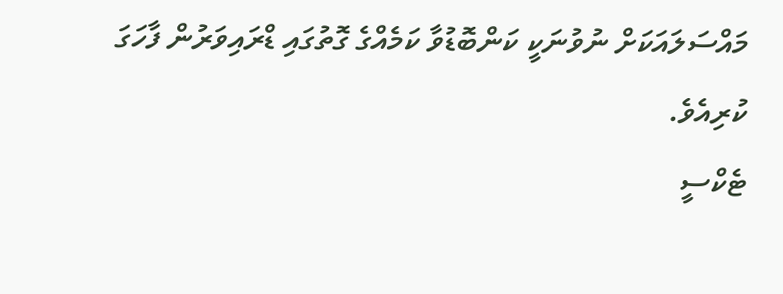މައްސަލައަކަށް ނުވުނަކީ ކަންބޮޑުވާ ކަމެއްގެ ގޮތުގައި ޑްރައިވަރުން ފާހަގަ ކުރިއެވެ.
ޓެކްސީ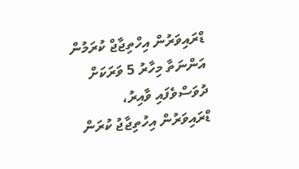ޑްރައިވަރުން އިހްތިޖާޖް ކުރަމުން އަންނަތާ މިހާރު 5 ވަރަކަށް ދުވަސްވެފައި ވާއިރު، ޑްރައިވަރުން އިހުތިޖާޖު ކުރަން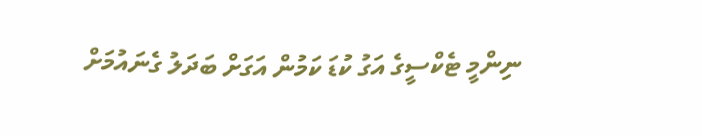ނިންމީ ޓެކްސީގެ އަގު ކުޑަ ކަމުން އަގަށް ބަދަލު ގެނައުމަށް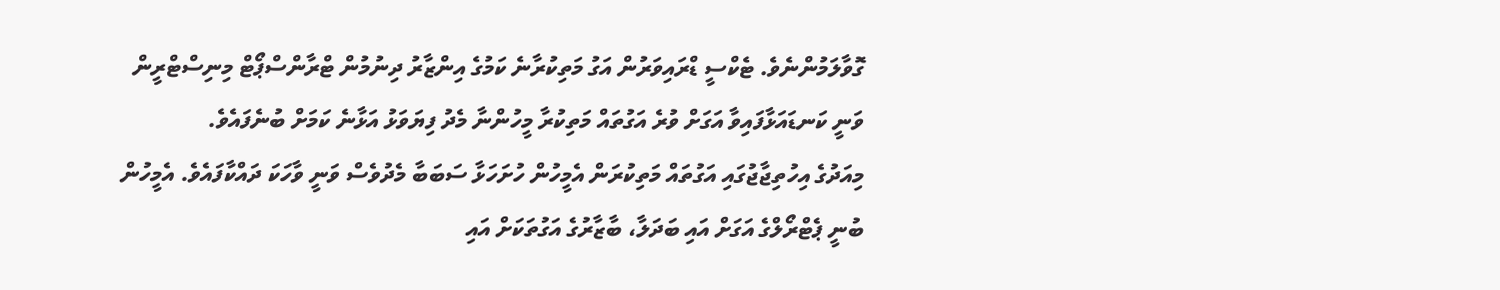ގޮވާލަމުންނެވެ. ޓެކްސީ ޑްރައިވަރުން އަގު މަތިކުރާނެ ކަމުގެ އިންޒާރު ދިނުމުން ޓްރާންސްޕޯޓް މިނިސްޓްރީން ވަނީ ކަނޑައަޅާފައިވާ އަގަށް ވުރެ އަގުތައް މަތިކުރާ މީހުންނާ މެދު ފިޔަވަޅު އަޅާނެ ކަމަށް ބުނެފައެވެ.
މިއަދުގެ އިހުތިޖާޖުގައި އަގުތައް މަތިކުރަން އެމީހުން ހުށަހަޅާ ސަބަބާ މެދުވެސް ވަނީ ވާހަކަ ދައްކާފައެވެ. އެމީހުން ބުނީ ޕެޓްރޯލްގެ އަގަށް އައި ބަދަލާ، ބާޒާރުގެ އަގުތަކަށް އައި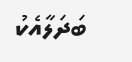ބަދަލާއެކު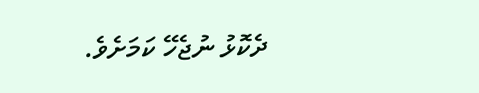ދެކޮޅު ނުޖެހޭ ކަމަށެވެ.